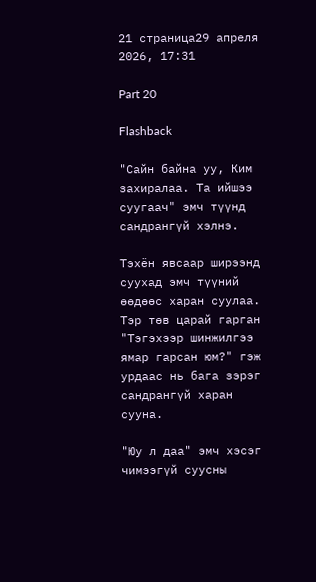21 страница29 апреля 2026, 17:31

Part 20

Flashback

"Сайн байна уу, Ким захиралаа. Та ийшээ суугаач" эмч түүнд сандрангүй хэлнэ.

Тэхён явсаар ширээнд суухад эмч түүний өөдөөс харан суулаа. Тэр төв царай гарган "Тэгэхээр шинжилгээ ямар гарсан юм?" гэж урдаас нь бага зэрэг сандрангүй харан сууна.

"Юу л даа" эмч хэсэг чимээгүй суусны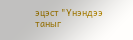эцэст "Үнэндээ таныг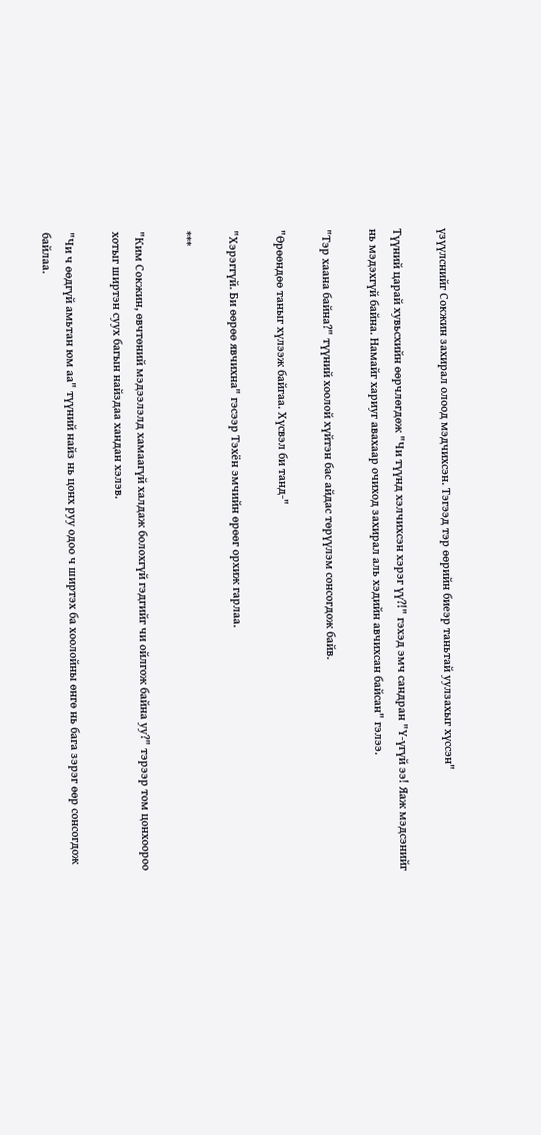үзүүлснийг Сокжин захирал олоод мэдчихсэн. Тэгээд тэр өөрийн биеэр таньтай уулзахыг хүссэн"

Түүний царай хувьсхийн өөрчлөгдөж "Чи түүнд хэлчихсэн хэрэг үү?!" гэхэд эмч сандран "Ү-үгүй ээ! Яаж мэдсэнийг нь мэдэхгүй байна. Намайг хариуг авахаар очиход захирал аль хэдийн авчихсан байсан" гэлээ.

"Тэр хаана байна?" түүний хоолой хүйтэн бас айдас төрүүлэм сонсогдож байв.

"Өрөөндөө таныг хүлээж байгаа. Хүсвэл би танд-"

"Хэрэггүй. Би өөрөө явчихна" гэсээр Тэхён эмчийн өрөөг орхиж гарлаа.

***

"Ким Сокжин, өвчтөний мэдээлэлд хамаагүй халдаж болохгүй гэдгийг чи ойлгож байна уу?" тэрээр том цонхоороо хотыг ширтэн суух багын найздаа хандан хэлэв.

"Чи ч өөдгүй амьтан юм аа" түүний найз нь цонх руу одоо ч ширтэх ба хоолойны өнгө нь бага зэрэг өөр сонсогдож байлаа.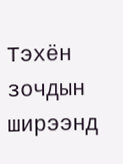Тэхён зочдын ширээнд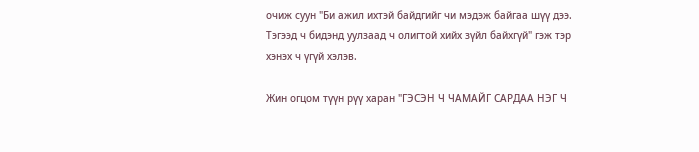очиж суун "Би ажил ихтэй байдгийг чи мэдэж байгаа шүү дээ. Тэгээд ч бидэнд уулзаад ч олигтой хийх зүйл байхгүй" гэж тэр хэнэх ч үгүй хэлэв.

Жин огцом түүн рүү харан "ГЭСЭН Ч ЧАМАЙГ САРДАА НЭГ Ч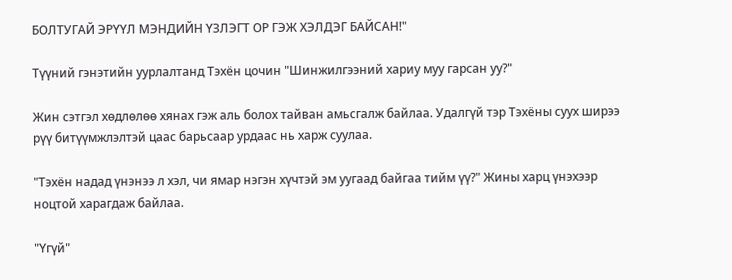БОЛТУГАЙ ЭРҮҮЛ МЭНДИЙН ҮЗЛЭГТ ОР ГЭЖ ХЭЛДЭГ БАЙСАН!"

Түүний гэнэтийн уурлалтанд Тэхён цочин "Шинжилгээний хариу муу гарсан уу?"

Жин сэтгэл хөдлөлөө хянах гэж аль болох тайван амьсгалж байлаа. Удалгүй тэр Тэхёны суух ширээ рүү битүүмжлэлтэй цаас барьсаар урдаас нь харж суулаа.

"Тэхён надад үнэнээ л хэл, чи ямар нэгэн хүчтэй эм уугаад байгаа тийм үү?" Жины харц үнэхээр ноцтой харагдаж байлаа.

"Үгүй"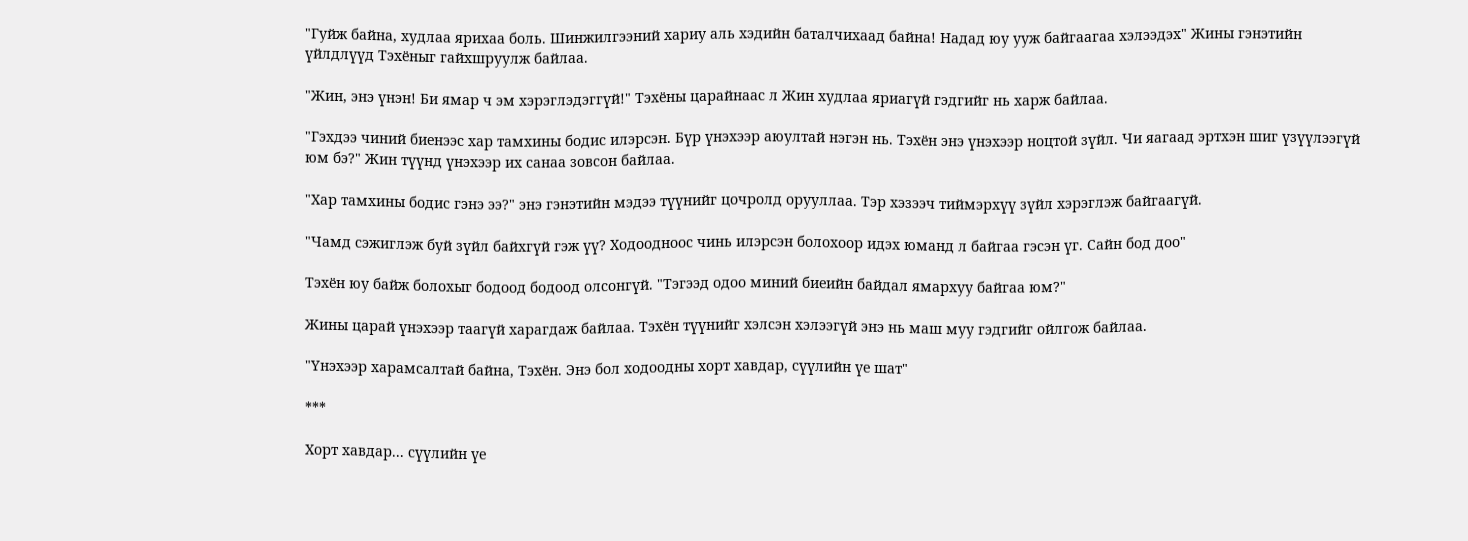"Гуйж байна, худлаа ярихаа боль. Шинжилгээний хариу аль хэдийн баталчихаад байна! Надад юу ууж байгаагаа хэлээдэх" Жины гэнэтийн үйлдлүүд Тэхёныг гайхшруулж байлаа.

"Жин, энэ үнэн! Би ямар ч эм хэрэглэдэггүй!" Тэхёны царайнаас л Жин худлаа яриагүй гэдгийг нь харж байлаа.

"Гэхдээ чиний биенээс хар тамхины бодис илэрсэн. Бүр үнэхээр аюултай нэгэн нь. Тэхён энэ үнэхээр ноцтой зүйл. Чи яагаад эртхэн шиг үзүүлээгүй юм бэ?" Жин түүнд үнэхээр их санаа зовсон байлаа.

"Хар тамхины бодис гэнэ ээ?" энэ гэнэтийн мэдээ түүнийг цочролд орууллаа. Тэр хэзээч тиймэрхүү зүйл хэрэглэж байгаагүй.

"Чамд сэжиглэж буй зүйл байхгүй гэж үү? Ходоодноос чинь илэрсэн болохоор идэх юманд л байгаа гэсэн үг. Сайн бод доо"

Тэхён юу байж болохыг бодоод бодоод олсонгүй. "Тэгээд одоо миний биеийн байдал ямархуу байгаа юм?"

Жины царай үнэхээр таагүй харагдаж байлаа. Тэхён түүнийг хэлсэн хэлээгүй энэ нь маш муу гэдгийг ойлгож байлаа.

"Үнэхээр харамсалтай байна, Тэхён. Энэ бол ходоодны хорт хавдар, сүүлийн үе шат"

***

Хорт хавдар... сүүлийн үе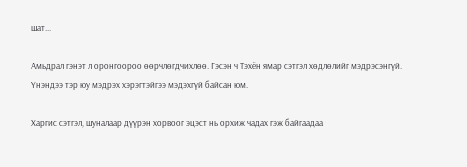шат...

Амьдрал гэнэт л оронгоороо өөрчлөгдчихлөө. Гэсэн ч Тэхён ямар сэтгэл хөдлөлийг мэдрэсэнгүй. Үнэндээ тэр юу мэдрэх хэрэгтэйгээ мэдэхгүй байсан юм.

Харгис сэтгэл, шуналаар дүүрэн хорвоог эцэст нь орхиж чадах гэж байгаадаа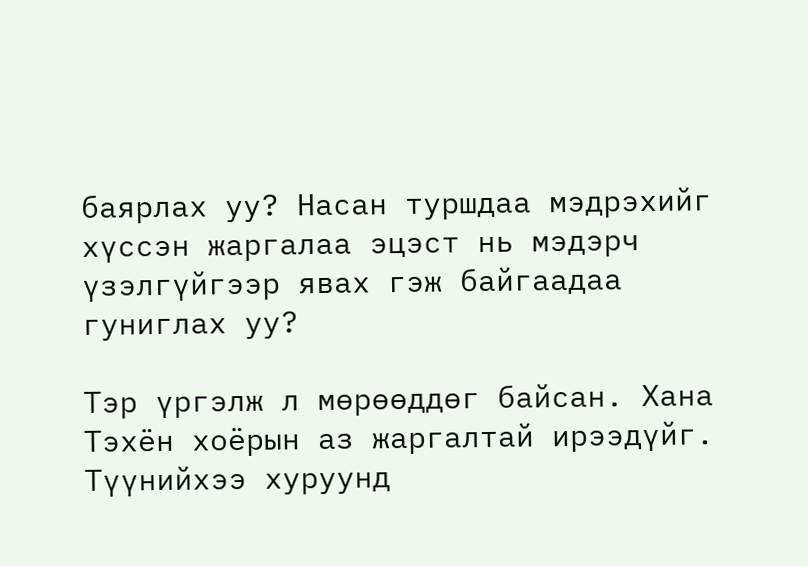баярлах уу? Насан туршдаа мэдрэхийг хүссэн жаргалаа эцэст нь мэдэрч үзэлгүйгээр явах гэж байгаадаа гуниглах уу?

Тэр үргэлж л мөрөөддөг байсан. Хана Тэхён хоёрын аз жаргалтай ирээдүйг. Түүнийхээ хуруунд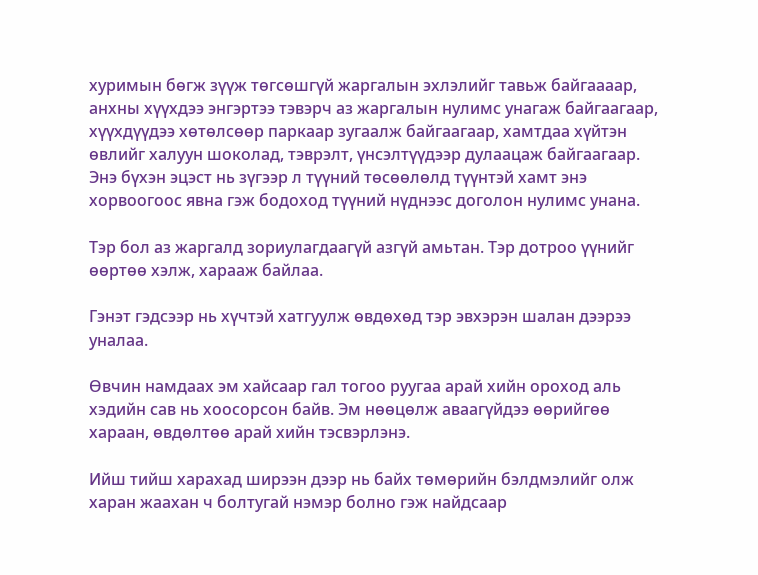хуримын бөгж зүүж төгсөшгүй жаргалын эхлэлийг тавьж байгаааар, анхны хүүхдээ энгэртээ тэвэрч аз жаргалын нулимс унагаж байгаагаар, хүүхдүүдээ хөтөлсөөр паркаар зугаалж байгаагаар, хамтдаа хүйтэн өвлийг халуун шоколад, тэврэлт, үнсэлтүүдээр дулаацаж байгаагаар. Энэ бүхэн эцэст нь зүгээр л түүний төсөөлөлд түүнтэй хамт энэ хорвоогоос явна гэж бодоход түүний нүднээс доголон нулимс унана.

Тэр бол аз жаргалд зориулагдаагүй азгүй амьтан. Тэр дотроо үүнийг өөртөө хэлж, харааж байлаа.

Гэнэт гэдсээр нь хүчтэй хатгуулж өвдөхөд тэр эвхэрэн шалан дээрээ уналаа.

Өвчин намдаах эм хайсаар гал тогоо руугаа арай хийн ороход аль хэдийн сав нь хоосорсон байв. Эм нөөцөлж аваагүйдээ өөрийгөө хараан, өвдөлтөө арай хийн тэсвэрлэнэ.

Ийш тийш харахад ширээн дээр нь байх төмөрийн бэлдмэлийг олж харан жаахан ч болтугай нэмэр болно гэж найдсаар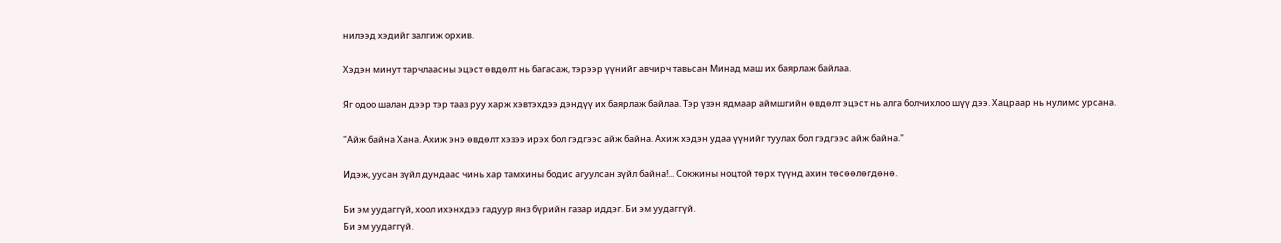нилээд хэдийг залгиж орхив.

Хэдэн минут тарчлаасны эцэст өвдөлт нь багасаж, тэрээр үүнийг авчирч тавьсан Минад маш их баярлаж байлаа.

Яг одоо шалан дээр тэр тааз руу харж хэвтэхдээ дэндүү их баярлаж байлаа. Тэр үзэн ядмаар аймшгийн өвдөлт эцэст нь алга болчихлоо шүү дээ. Хацраар нь нулимс урсана.

"Айж байна Хана. Ахиж энэ өвдөлт хэзээ ирэх бол гэдгээс айж байна. Ахиж хэдэн удаа үүнийг туулах бол гэдгээс айж байна."

Идэж, уусан зүйл дундаас чинь хар тамхины бодис агуулсан зүйл байна!... Сокжины ноцтой төрх түүнд ахин төсөөлөгдөнө.

Би эм уудаггүй, хоол ихэнхдээ гадуур янз бүрийн газар иддэг. Би эм уудаггүй.
Би эм уудаггүй.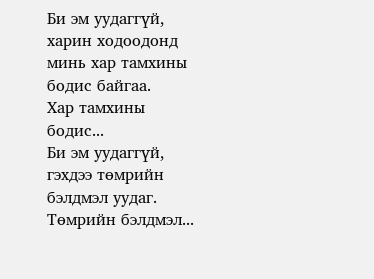Би эм уудаггүй, харин ходоодонд минь хар тамхины бодис байгаа.
Хар тамхины бодис...
Би эм уудаггүй, гэхдээ төмрийн бэлдмэл уудаг.
Төмрийн бэлдмэл...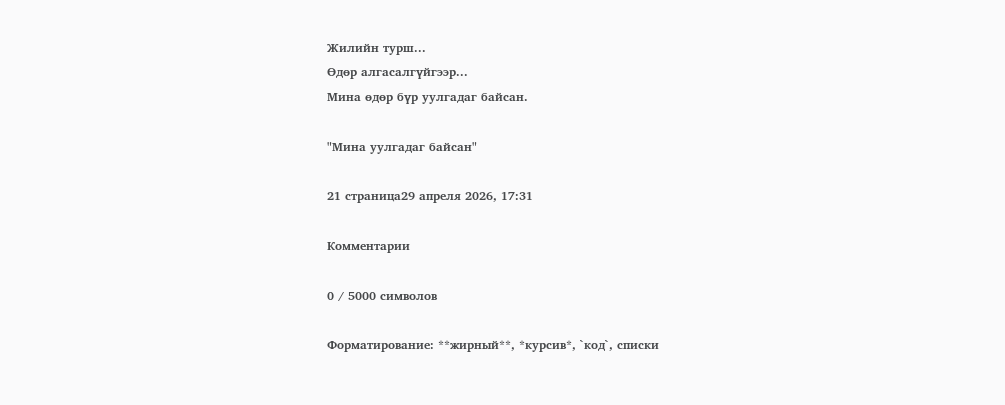Жилийн турш...
Өдөр алгасалгүйгээр...
Мина өдөр бүр уулгадаг байсан.

"Мина уулгадаг байсан"

21 страница29 апреля 2026, 17:31

Комментарии

0 / 5000 символов

Форматирование: **жирный**, *курсив*, `код`, списки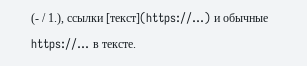(- / 1.), ссылки [текст](https://…) и обычные https://… в тексте.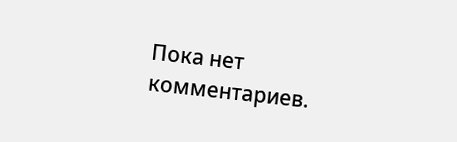Пока нет комментариев.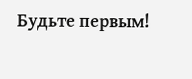Будьте первым!